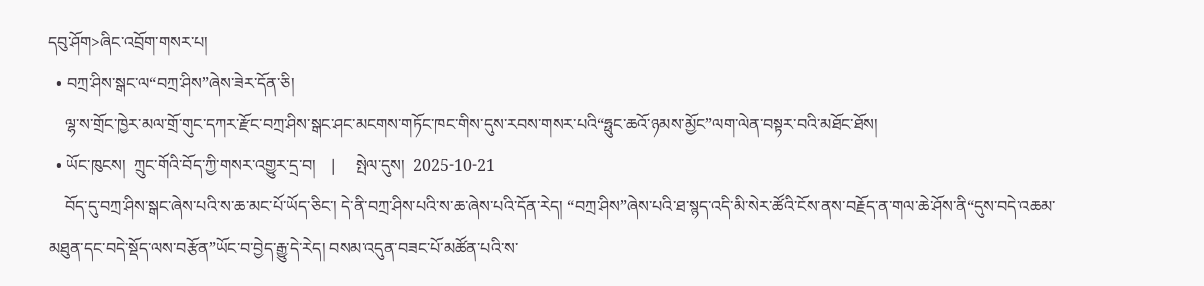དབུ་ཤོག>ཞིང་འབྲོག་གསར་པ།
  • བཀྲ་ཤིས་སྒང་ལ“བཀྲ་ཤིས”ཞེས་ཟེར་དོན་ཅི།
    ལྷ་ས་གྲོང་ཁྱེར་མལ་གྲོ་གུང་དཀར་རྫོང་བཀྲ་ཤིས་སྒང་ཤང་མངགས་གཏོང་ཁང་གིས་དུས་རབས་གསར་པའི“ཧྥུང་ཆའོ་ཉམས་མྱོང”ལག་ལེན་བསྟར་བའི་མཐོང་ཐོས།
  • ཡོང་ཁུངས།  ཀྲུང་གོའི་བོད་ཀྱི་གསར་འགྱུར་དྲ་བ།    |     སྤེལ་དུས།  2025-10-21
    བོད་དུ་བཀྲ་ཤིས་སྒང་ཞེས་པའི་ས་ཆ་མང་པོ་ཡོད་ཅིང་། དེ་ནི་བཀྲ་ཤིས་པའི་ས་ཆ་ཞེས་པའི་དོན་རེད། “བཀྲ་ཤིས”ཞེས་པའི་ཐ་སྙད་འདི་མི་སེར་ཚོའི་ངོས་ནས་བརྗོད་ན་གལ་ཆེ་ཤོས་ནི“དུས་བདེ་འཆམ་མཐུན་དང་བདེ་སྡོད་ལས་བརྩོན”ཡོང་བ་བྱེད་རྒྱུ་དེ་རེད། བསམ་འདུན་བཟང་པོ་མཚོན་པའི་ས་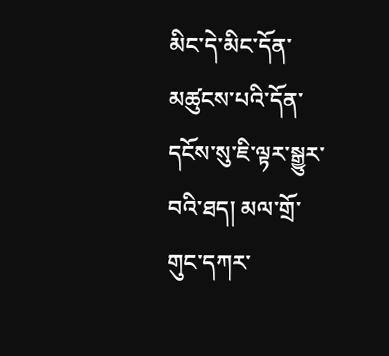མིང་དེ་མིང་དོན་མཚུངས་པའི་དོན་དངོས་སུ་ཇི་ལྟར་སྒྱུར་བའི་ཐད། མལ་གྲོ་གུང་དཀར་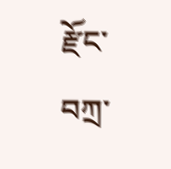རྫོང་བཀྲ་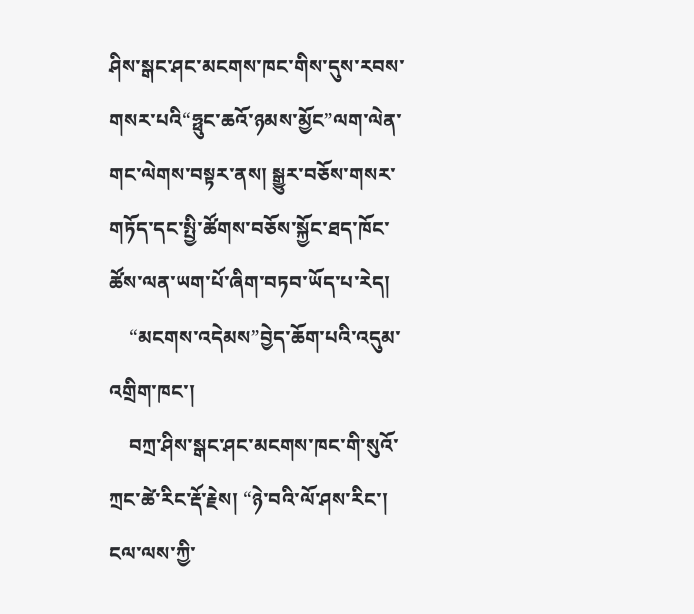ཤིས་སྒང་ཤང་མངགས་ཁང་གིས་དུས་རབས་གསར་པའི“ཧྥུང་ཆའོ་ཉམས་མྱོང”ལག་ལེན་གང་ལེགས་བསྟར་ནས། སྒྱུར་བཅོས་གསར་གཏོད་དང་སྤྱི་ཚོགས་བཅོས་སྐྱོང་ཐད་ཁོང་ཚོས་ལན་ཡག་པོ་ཞིག་བཏབ་ཡོད་པ་རེད།
    “མངགས་འདེམས”བྱེད་ཆོག་པའི་འདུམ་འགྲིག་ཁང་།
    བཀྲ་ཤིས་སྒང་ཤང་མངགས་ཁང་གི་སུའོ་ཀྲང་ཚེ་རིང་རྡོ་རྗེས། “ཉེ་བའི་ལོ་ཤས་རིང་། ངལ་ལས་ཀྱི་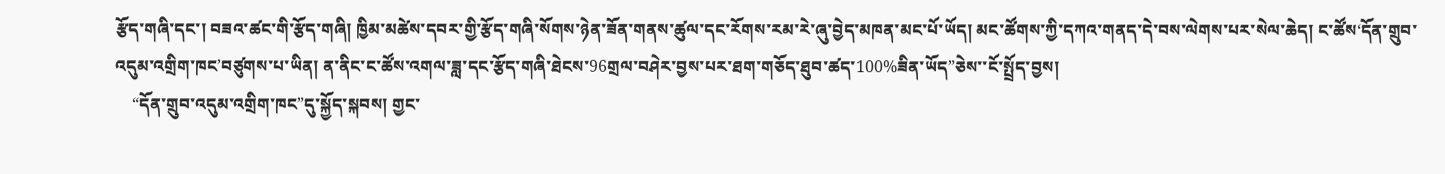རྩོད་གཞི་དང་། བཟའ་ཚང་གི་རྩོད་གཞི། ཁྱིམ་མཚེས་དབར་གྱི་རྩོད་གཞི་སོགས་ཉེན་ཟོན་གནས་ཚུལ་དང་རོགས་རམ་རེ་ཞུ་བྱེད་མཁན་མང་པོ་ཡོད། མང་ཚོགས་ཀྱི་དཀའ་གནད་དེ་བས་ལེགས་པར་སེལ་ཆེད། ང་ཚོས‘དོན་གྲུབ་འདུམ་འགྲིག་ཁང’བཙུགས་པ་ཡིན། ན་ནིང་ང་ཚོས་འགལ་ཟླ་དང་རྩོད་གཞི་ཐེངས་96གྲལ་བཤེར་བྱས་པར་ཐག་གཅོད་ཐུབ་ཚད་100%ཟིན་ཡོད”ཅེས་་ངོ་སྤྲོད་བྱས།
    “དོན་གྲུབ་འདུམ་འགྲིག་ཁང”དུ་སྐྱོད་སྐབས། གྱང་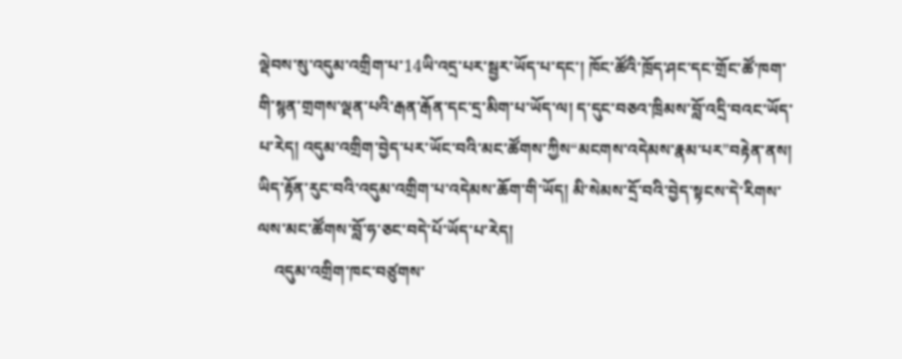ལྡེབས་སུ་འདུམ་འགྲིག་པ་14ཡི་འདྲ་པར་སྦྱར་ཡོད་པ་དང་། ཁོང་ཚོའི་ཁྲོད་ཤང་དང་གྲོང་ཚོ་ཁག་གི་སྙན་གྲགས་ལྡན་པའི་རྒན་རྒོན་དང་དྲ་མིག་པ་ཡོད་ལ། ད་དུང་བཅའ་ཁྲིམས་བློ་འདྲི་བའང་ཡོད་པ་རེད། འདུམ་འགྲིག་བྱེད་པར་ཡོང་བའི་མང་ཚོགས་ཀྱིས“མངགས་འདེམས་རྣམ་པར”བརྟེན་ནས། ཡིད་རྟོན་རུང་བའི་འདུམ་འགྲིག་པ་འདེམས་ཆོག་གི་ཡོད། མི་སེམས་དྲོ་བའི་བྱེད་སྟངས་དེ་རིགས་ལས་མང་ཚོགས་བློ་ཧ་ཅང་བདེ་པོ་ཡོད་པ་རེད།
    འདུམ་འགྲིག་ཁང་བཙུགས་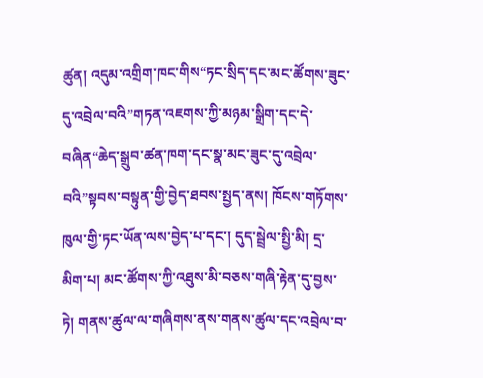ཚུན། འདུམ་འགྲིག་ཁང་གིས“ཏང་སྲིད་དང་མང་ཚོགས་ཟུང་དུ་འབྲེལ་བའི”གཏན་འཇགས་ཀྱི་མཉམ་སྒྲིག་དང་དེ་བཞིན“ཆེད་སྒྲུབ་ཚན་ཁག་དང་སྣ་མང་ཟུང་དུ་འབྲེལ་བའི”སྟབས་བསྟུན་གྱི་བྱེད་ཐབས་སྤྱད་ནས། ཁོངས་གཏོགས་ཁུལ་གྱི་ཏང་ཡོན་ལས་བྱེད་པ་དང་། དུད་སྦྲེལ་སྤྱི་མི། དྲ་མིག་པ། མང་ཚོགས་ཀྱི་འཐུས་མི་བཅས་གཞི་རྟེན་དུ་བྱས་ཏེ། གནས་ཚུལ་ལ་གཞིགས་ནས་གནས་ཚུལ་དང་འབྲེལ་བ་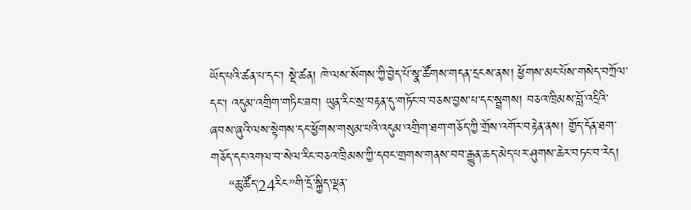ཡོད་པའི་ཚན་པ་དང་། སྡེ་ཚན། ཁེ་ལས་སོགས་ཀྱི་བྱེད་པོ་སྣ་ཚོགས་གདན་དྲངས་ནས། ཕྱོགས་མང་པོས་གསེད་བཀྲོལ་དང་། འདུམ་འགྲིག་གཏིང་ཟབ། ཡུན་རིང་སྲ་བརྟན་དུ་གཏོང་བ་བཅས་བྱས་པ་དང་སྦྲགས། བཅའ་ཁྲིམས་བློ་འདྲིའི་ཞབས་ཞུའི་ལས་སྟེགས་དང་ཕྱོགས་གསུམ་པའི་འདུམ་འགྲིག་ཐག་གཅོད་ཀྱི་གྲོས་འགོར་བརྟེན་ནས། གྱོད་དོན་ཐག་གཅོད་དང་འགལ་བ་སེལ་རིང་བཅའ་ཁྲིམས་ཀྱི་དབང་གྲགས་གནས་བབ་རྒྱུན་ཆད་མེད་པར་ཤུགས་ཆེར་བཏང་བ་རེད།
    “ཆུ་ཚོད་24རིང”གི་དྲོ་སྐྱིད་ལྡན་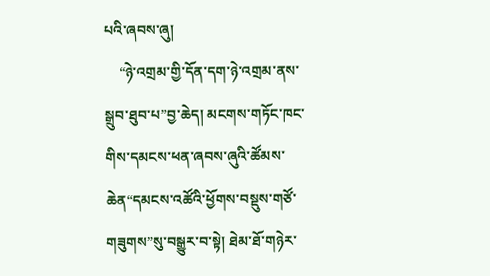པའི་ཞབས་ཞུ།
    “ཉེ་འགྲམ་གྱི་དོན་དག་ཉེ་འགྲམ་ནས་སྒྲུབ་ཐུབ་པ”བྱ་ཆེད། མངགས་གཏོང་ཁང་གིས་དམངས་ཕན་ཞབས་ཞུའི་ཚོམས་ཆེན“དམངས་འཚོའི་ཕྱོགས་བསྡུས་གཙོ་གཟུགས”སུ་བསྒྱུར་བ་སྟེ། ཐེམ་ཐོ་གཉེར་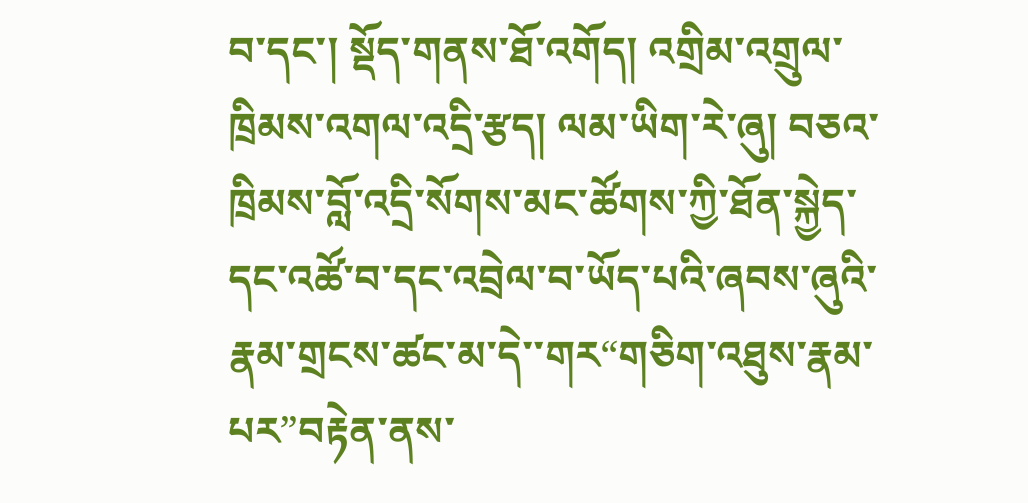བ་དང་། སྡོད་གནས་ཐོ་འགོད། འགྲིམ་འགྲུལ་ཁྲིམས་འགལ་འདྲི་རྩད། ལམ་ཡིག་རེ་ཞུ། བཅའ་ཁྲིམས་བློ་འདྲི་སོགས་མང་ཚོགས་ཀྱི་ཐོན་སྐྱེད་དང་འཚོ་བ་དང་འབྲེལ་བ་ཡོད་པའི་ཞབས་ཞུའི་རྣམ་གྲངས་ཚང་མ་དེ་་གར“གཅིག་འཐུས་རྣམ་པར”བརྟེན་ནས་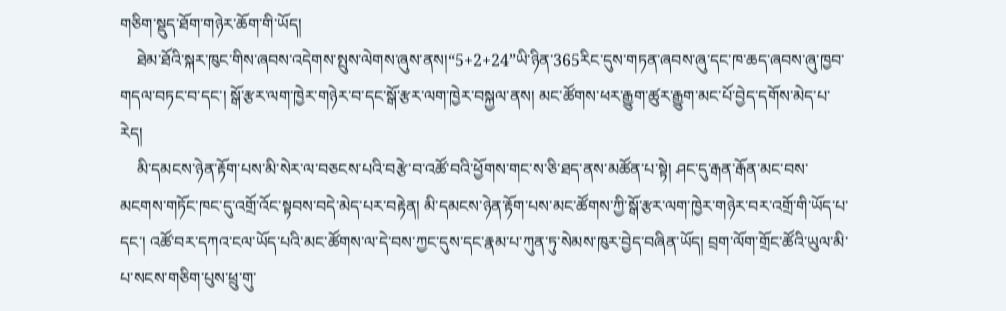གཅིག་སྡུད་ཐོག་གཉེར་ཆོག་གི་ཡོད།
    ཐེམ་ཐོའི་སྐར་ཁུང་གིས་ཞབས་འདེགས་སྤུས་ལེགས་ཞུས་ནས།“5+2+24”ཡི་ཉིན་365རིང་དུས་གཏན་ཞབས་ཞུ་དང་ཁ་ཆད་ཞབས་ཞུ་ཁྱབ་གདལ་བཏང་བ་དང་། སྒོ་རྩར་ལག་ཁྱེར་གཉེར་བ་དང་སྒོ་རྩར་ལག་ཁྱེར་བསྐྱལ་ནས། མང་ཚོགས་ཕར་རྒྱུག་ཚུར་རྒྱུག་མང་པོ་བྱེད་དགོས་མེད་པ་རེད།
    མི་དམངས་ཉེན་རྟོག་པས་མི་སེར་ལ་བཅངས་པའི་བརྩེ་བ་འཚོ་བའི་ཕྱོགས་གང་ས་ཅི་ཐད་ནས་མཚོན་པ་སྟེ། ཤང་དུ་རྒན་རྒོན་མང་བས་མངགས་གཏོང་ཁང་དུ་འགྲོ་འོང་སྟབས་བདེ་མེད་པར་བརྟེན། མི་དམངས་ཉེན་རྟོག་པས་མང་ཚོགས་ཀྱི་སྒོ་རྩར་ལག་ཁྱེར་གཉེར་བར་འགྲོ་གི་ཡོད་པ་དང་། འཚོ་བར་དཀའ་ངལ་ཡོད་པའི་མང་ཚོགས་ལ་དེ་བས་ཀྱང་དུས་དང་རྣམ་པ་ཀུན་ཏུ་སེམས་ཁུར་བྱེད་བཞིན་ཡོད། བྲག་ལོག་གྲོང་ཚོའི་ཡུལ་མི་པ་སངས་གཅིག་པུས་ཕྲུ་གུ་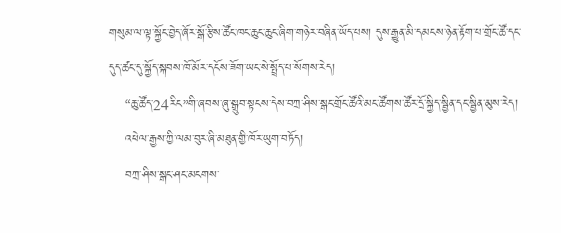གསུམ་ལ་ལྟ་སྐྱོང་བྱེད་ཞོར་སྒོ་རྩིས་ཚོང་ཁང་ཆུང་ཆུང་ཞིག་གཉེར་བཞིན་ཡོད་པས། དུས་རྒྱུན་མི་དམངས་ཉེན་རྟོག་པ་གྲོང་ཚོ་དང་དུད་ཚང་དུ་སྐྱོད་སྐབས་ཁོ་མོར་དངོས་ཟོག་ཡང་སེ་སྤྲོད་པ་སོགས་རེད།
    “ཆུ་ཚོད་24རིང”གི་ཞབས་ཞུ་སྒྲུབ་སྟངས་དེས་བཀྲ་ཤིས་སྒང་གྲོང་ཚོའི་མང་ཚོགས་ཚོར་དྲོ་སྐྱིད་སྦྱིན་དང་སྦྱིན་མུས་རེད།
    འཕེལ་རྒྱས་ཀྱི་ལམ་བུར་ཞི་མཐུན་གྱི་ཁོར་ཡུག་བཏོད།
    བཀྲ་ཤིས་སྒང་ཤང་མངགས་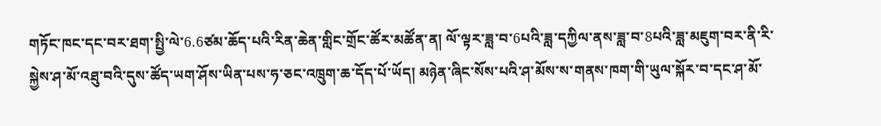གཏོང་ཁང་དང་བར་ཐག་སྤྱི་ལེ་6.6ཙམ་ཆོད་པའི་རིན་ཆེན་གླིང་གྲོང་ཚོར་མཚོན་ན། ལོ་ལྟར་ཟླ་བ་6པའི་ཟླ་དཀྱིལ་ནས་ཟླ་བ་8པའི་ཟླ་མཇུག་བར་ནི་རི་སྐྱེས་ཤ་མོ་འཐུ་བའི་དུས་ཚོད་ཡག་ཤོས་ཡིན་པས་ཧ་ཅང་འཁྲུག་ཆ་དོད་པོ་ཡོད། མཉེན་ཞིང་སོས་པའི་ཤ་མོས་ས་གནས་ཁག་གི་ཡུལ་སྐོར་བ་དང་ཤ་མོ་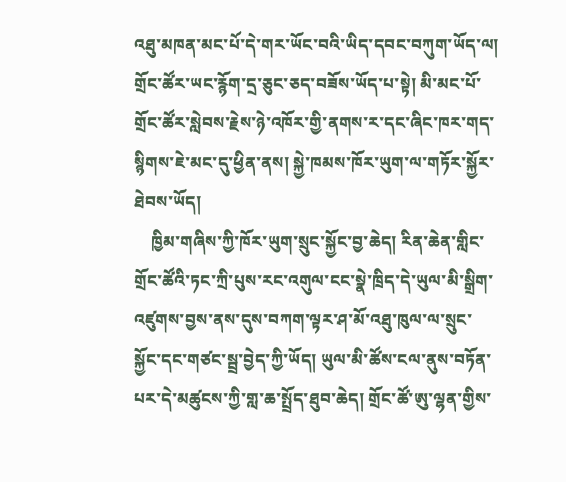འཐུ་མཁན་མང་པོ་དེ་གར་ཡོང་བའི་ཡིད་དབང་བཀུག་ཡོད་ལ། གྲོང་ཚོར་ཡང་རྙོག་དྲ་ཅུང་ཅད་བཟོས་ཡོད་པ་སྟེ། མི་མང་པོ་གྲོང་ཚོར་སླེབས་རྗེས་ཉེ་འཁོར་གྱི་ནགས་ར་དང་ཞིང་ཁར་གད་སྙིགས་ཇེ་མང་དུ་ཕྱིན་ནས། སྐྱེ་ཁམས་ཁོར་ཡུག་ལ་གཏོར་སྐྱོར་ཐེབས་ཡོད།
    ཁྱིམ་གཞིས་ཀྱི་ཁོར་ཡུག་སྲུང་སྐྱོང་བྱ་ཆེད། རིན་ཆེན་གླིང་གྲོང་ཚོའི་ཏང་ཀྲི་པུས་རང་འགུལ་ངང་སྣེ་ཁྲིད་དེ་ཡུལ་མི་སྒྲིག་འཛུགས་བྱས་ནས་དུས་བཀག་ལྟར་ཤ་མོ་འཐུ་ཁུལ་ལ་སྲུང་སྐྱོང་དང་གཙང་སྦྲ་བྱེད་ཀྱི་ཡོད། ཡུལ་མི་ཚོས་ངལ་ནུས་བཏོན་པར་དེ་མཚུངས་ཀྱི་གླ་ཆ་སྤྲོད་ཐུབ་ཆེད། གྲོང་ཚོ་ཨུ་ལྷན་གྱིས་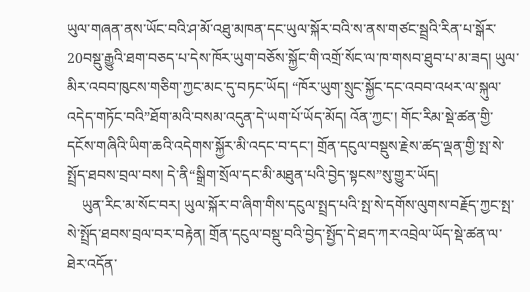ཡུལ་གཞན་ནས་ཡོང་བའི་ཤ་མོ་འཐུ་མཁན་དང་ཡུལ་སྐོར་བའི་ས་ནས་གཙང་སྦྲའི་རིན་པ་སྒོར་20བསྡུ་རྒྱུའི་ཐག་བཅད་པ་དེས་ཁོར་ཡུག་བཅོས་སྐྱོང་གི་འགྲོ་སོང་ལ་ཁ་གསབ་ཐུབ་པ་མ་ཟད། ཡུལ་མིར་འབབ་ཁུངས་གཅིག་ཀྱང་མང་དུ་བཏང་ཡོད། “ཁོར་ཡུག་སྲུང་སྐྱོང་དང་འབབ་འཕར་ལ་སྐུལ་འདེད་གཏོང་བའི”ཐོག་མའི་བསམ་འདུན་དེ་ཡག་པོ་ཡོད་མོད། འོན་ཀྱང་། གོང་རིམ་སྡེ་ཚན་གྱི་དངོས་གཞིའི་ཡིག་ཆའི་འདེགས་སྐྱོར་མི་འདང་བ་དང་། གྲོན་དངུལ་བསྡུས་རྗེས་ཚད་ལྡན་གྱི་སྤ་སེ་སྤྲོད་ཐབས་བྲལ་བས། དེ་ནི“སྒྲིག་སྲོལ་དང་མི་མཐུན་པའི་བྱེད་སྟངས”སུ་གྱུར་ཡོད།
    ཡུན་རིང་མ་སོང་བར། ཡུལ་སྐོར་བ་ཞིག་གིས་དངུལ་སྤྲད་པའི་སྤ་སེ་དགོས་ལུགས་བརྗོད་ཀྱང་སྤ་སེ་སྤྲོད་ཐབས་བྲལ་བར་བརྟེན། གྲོན་དངུལ་བསྡུ་བའི་བྱེད་སྤྱོད་དེ་ཐད་ཀར་འབྲེལ་ཡོད་སྡེ་ཚན་ལ་ཐེར་འདོན་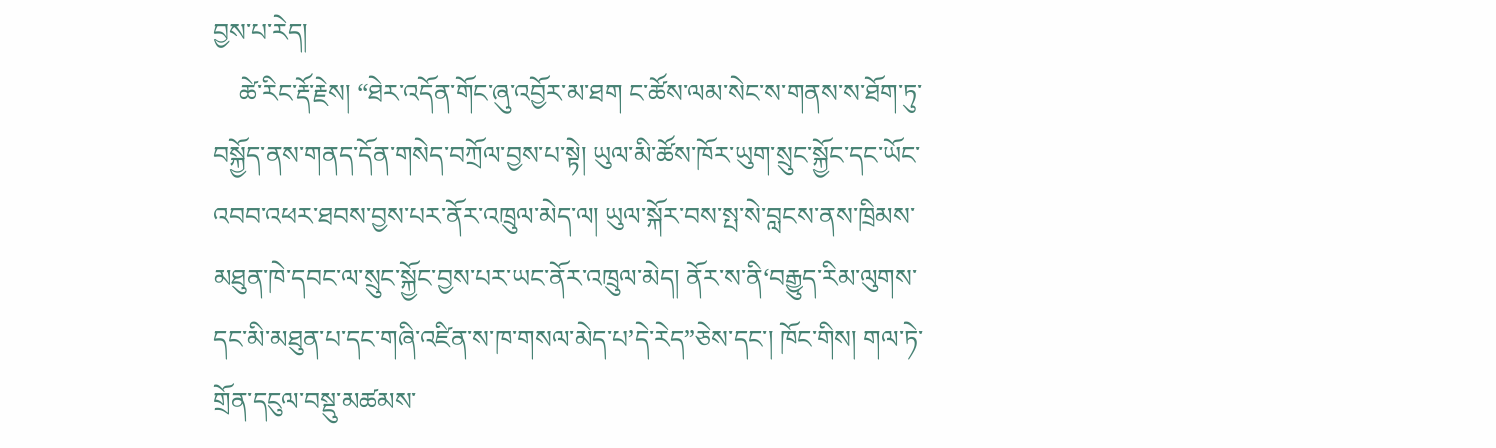བྱས་པ་རེད།
    ཚེ་རིང་རྡོ་རྗེས། “ཐེར་འདོན་གོང་ཞུ་འབྱོར་མ་ཐག ང་ཚོས་ལམ་སེང་ས་གནས་ས་ཐོག་ཏུ་བསྐྱོད་ནས་གནད་དོན་གསེད་བཀྲོལ་བྱས་པ་སྟེ། ཡུལ་མི་ཚོས་ཁོར་ཡུག་སྲུང་སྐྱོང་དང་ཡོང་འབབ་འཕར་ཐབས་བྱས་པར་ནོར་འཁྲུལ་མེད་ལ། ཡུལ་སྐོར་བས་སྤ་སེ་བླངས་ནས་ཁྲིམས་མཐུན་ཁེ་དབང་ལ་སྲུང་སྐྱོང་བྱས་པར་ཡང་ནོར་འཁྲུལ་མེད། ནོར་ས་ནི‘བརྒྱུད་རིམ་ལུགས་དང་མི་མཐུན་པ་དང་གཞི་འཛིན་ས་ཁ་གསལ་མེད་པ’དེ་རེད”ཅེས་དང་། ཁོང་གིས། གལ་ཏེ་གྲོན་དངུལ་བསྡུ་མཚམས་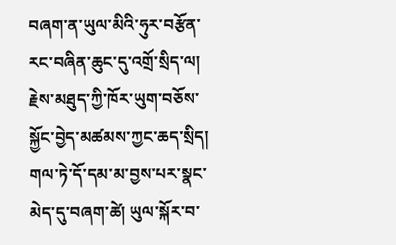བཞག་ན་ཡུལ་མིའི་ཧུར་བརྩོན་རང་བཞིན་ཆུང་དུ་འགྲོ་སྲིད་ལ། རྗེས་མཐུད་ཀྱི་ཁོར་ཡུག་བཅོས་སྐྱོང་བྱེད་མཚམས་ཀྱང་ཆད་སྲིད། གལ་ཏེ་དོ་དམ་མ་བྱས་པར་སྣང་མེད་དུ་བཞག་ཚེ། ཡུལ་སྐོར་བ་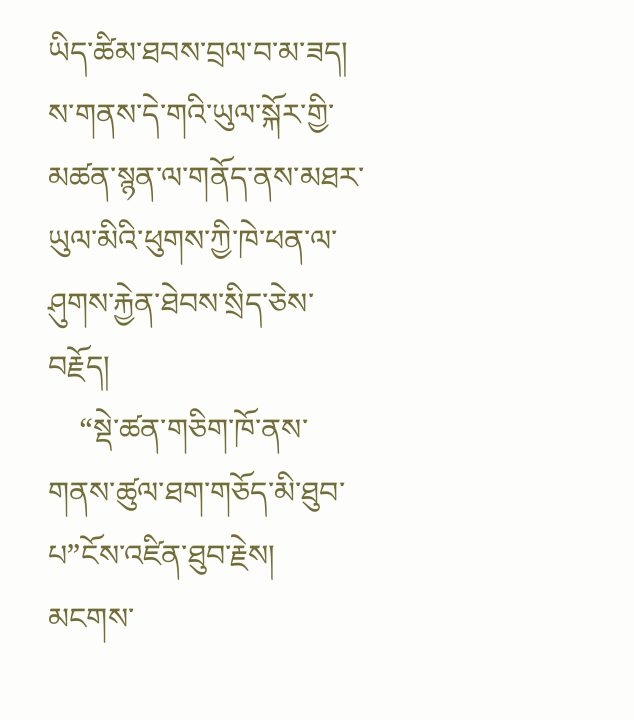ཡིད་ཚིམ་ཐབས་བྲལ་བ་མ་ཟད། ས་གནས་དེ་གའི་ཡུལ་སྐོར་གྱི་མཚན་སྙན་ལ་གནོད་ནས་མཐར་ཡུལ་མིའི་ཕུགས་ཀྱི་ཁེ་ཕན་ལ་ཤུགས་རྐྱེན་ཐེབས་སྲིད་ཅེས་བརྗོད།
    “སྡེ་ཚན་གཅིག་ཁོ་ནས་གནས་ཚུལ་ཐག་གཅོད་མི་ཐུབ་པ”ངོས་འཛིན་ཐུབ་རྗེས། མངགས་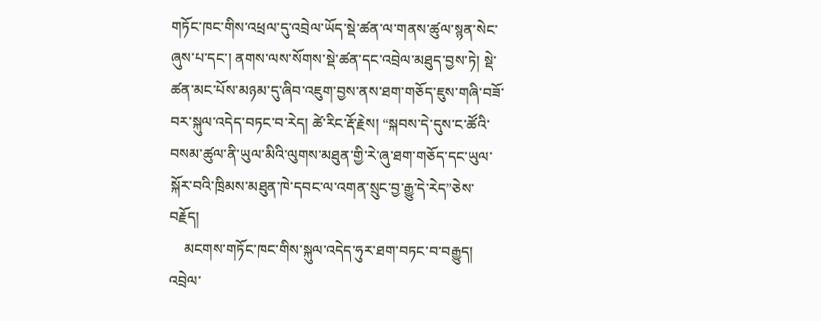གཏོང་ཁང་གིས་འཕྲལ་དུ་འབྲེལ་ཡོད་སྡེ་ཚན་ལ་གནས་ཚུལ་སྙན་སེང་ཞུས་པ་དང་། ནགས་ལས་སོགས་སྡེ་ཚན་དང་འབྲེལ་མཐུད་བྱས་ཏེ། སྡེ་ཚན་མང་པོས་མཉམ་དུ་ཞིབ་འཇུག་བྱས་ནས་ཐག་གཅོད་ཇུས་གཞི་བཟོ་བར་སྐུལ་འདེད་བཏང་བ་རེད། ཚེ་རིང་རྡོ་རྗེས། “སྐབས་དེ་དུས་ང་ཚོའི་བསམ་ཚུལ་ནི་ཡུལ་མིའི་ལུགས་མཐུན་གྱི་རེ་ཞུ་ཐག་གཅོད་དང་ཡུལ་སྐོར་བའི་ཁྲིམས་མཐུན་ཁེ་དབང་ལ་འགན་སྲུང་བྱ་རྒྱུ་དེ་རེད”ཅེས་བརྗོད།
    མངགས་གཏོང་ཁང་གིས་སྐུལ་འདེད་ཧུར་ཐག་བཏང་བ་བརྒྱུད། འབྲེལ་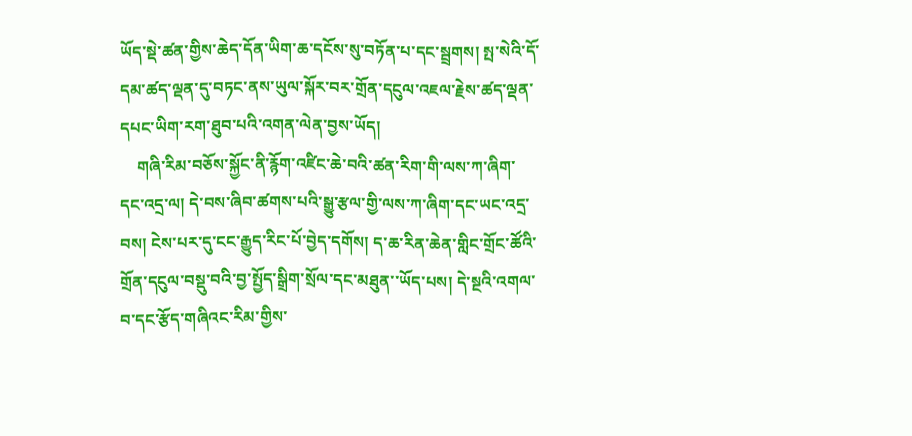ཡོད་སྡེ་ཚན་གྱིས་ཆེད་དོན་ཡིག་ཆ་དངོས་སུ་བཏོན་པ་དང་སྦྲགས། སྤ་སེའི་དོ་དམ་ཚད་ལྡན་དུ་བཏང་ནས་ཡུལ་སྐོར་བར་གྲོན་དངུལ་འཇལ་རྗེས་ཚད་ལྡན་དཔང་ཡིག་རག་ཐུབ་པའི་འགན་ལེན་བྱས་ཡོད།
    གཞི་རིམ་བཅོས་སྐྱོང་ནི་རྙོག་འཛིང་ཆེ་བའི་ཚན་རིག་གི་ལས་ཀ་ཞིག་དང་འདྲ་ལ། དེ་བས་ཞིབ་ཚགས་པའི་སྒྱུ་རྩལ་གྱི་ལས་ཀ་ཞིག་དང་ཡང་འདྲ་བས། ངེས་པར་དུ་ངང་རྒྱུད་རིང་པོ་བྱེད་དགོས། ད་ཆ་རིན་ཆེན་གླིང་གྲོང་ཚོའི་གྲོན་དངུལ་བསྡུ་བའི་བྱ་སྤྱོད་སྒྲིག་སྲོལ་དང་མཐུན་་ཡོད་པས། དེ་སྔའི་འགལ་བ་དང་རྩོད་གཞིའང་རིམ་གྱིས་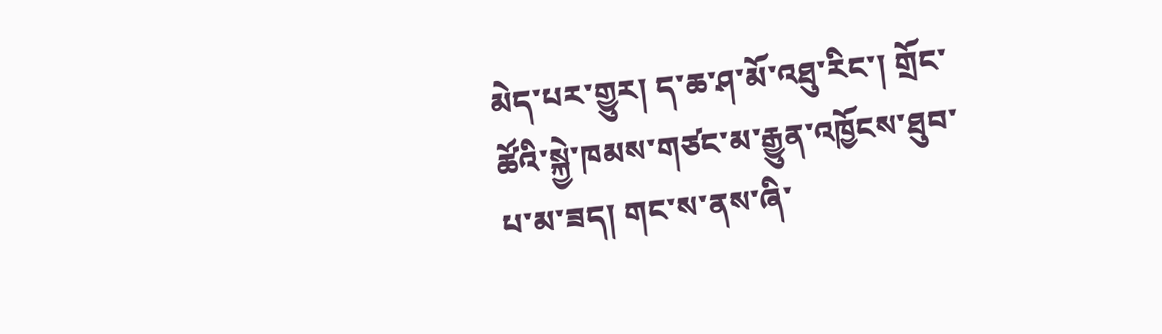མེད་པར་གྱུར། ད་ཆ་ཤ་མོ་འཐུ་རིང་། གྲོང་ཚོའི་སྐྱེ་ཁམས་གཙང་མ་རྒྱུན་འཁྱོངས་ཐུབ་པ་མ་ཟད། གང་ས་ནས་ཞི་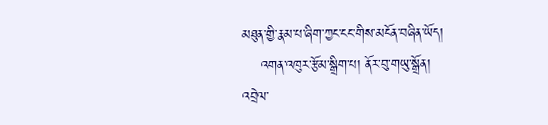མཐུན་གྱི་རྣམ་པ་ཞིག་ཀྱང་ངང་གིས་མངོན་བཞིན་ཡོད།
    འགན་འཁུར་རྩོམ་སྒྲིག་པ། ནོར་བུ་གཡུ་སྒྲོན།
འབྲེལ་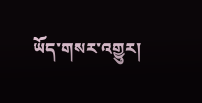ཡོད་གསར་འགྱུར།